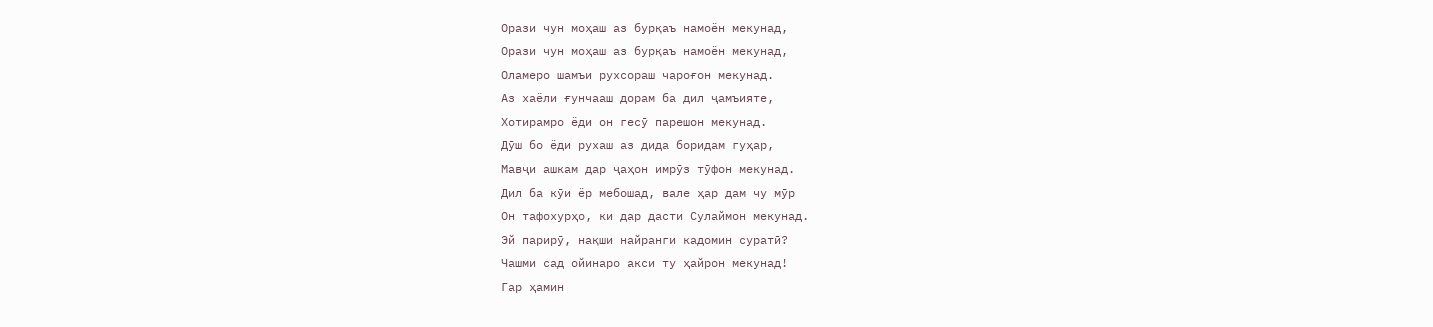Орази чун моҳаш аз бурқаъ намоён мекунад,
Орази чун моҳаш аз бурқаъ намоён мекунад,
Оламеро шамъи рухсораш чароғон мекунад.
Аз хаёли ғунчааш дорам ба дил ҷамъияте,
Хотирамро ёди он гесӯ парешон мекунад.
Дӯш бо ёди рухаш аз дида боридам гуҳар,
Мавҷи ашкам дар ҷаҳон имрӯз тӯфон мекунад.
Дил ба кӯи ёр мебошад, вале ҳар дам чу мӯр
Он тафохурҳо, ки дар дасти Сулаймон мекунад.
Эй парирӯ, нақши найранги кадомин суратӣ?
Чашми сад ойинаро акси ту ҳайрон мекунад!
Гар ҳамин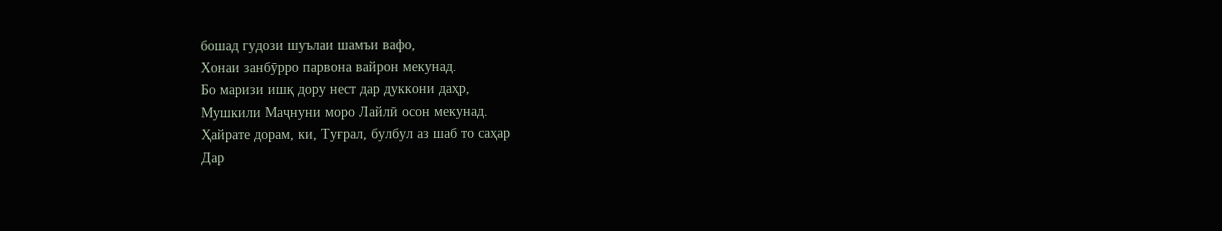бошад гудози шуълаи шамъи вафо,
Хонаи занбӯрро парвона вайрон мекунад.
Бо маризи ишқ дору нест дар дуккони даҳр,
Мушкили Маҷнуни моро Лайлӣ осон мекунад.
Ҳайрате дорам, ки, Туғрал, булбул аз шаб то саҳар
Дар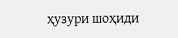ҳузури шоҳиди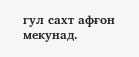гул сахт афғон мекунад.